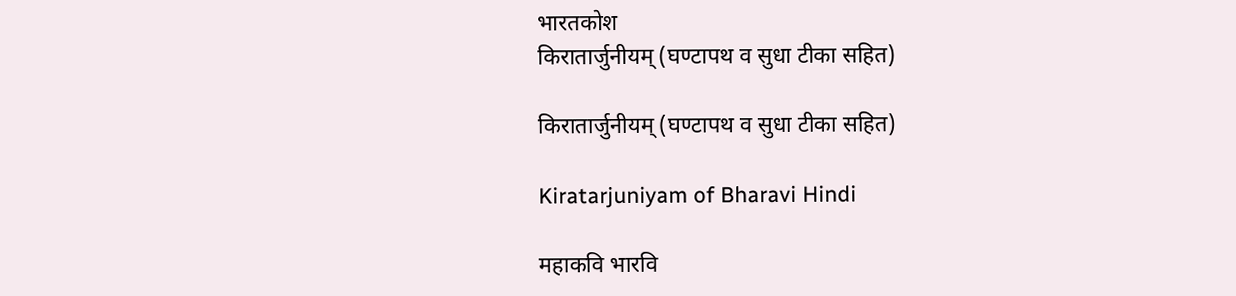भारतकोश
किरातार्जुनीयम् (घण्टापथ व सुधा टीका सहित)

किरातार्जुनीयम् (घण्टापथ व सुधा टीका सहित)

Kiratarjuniyam of Bharavi Hindi

महाकवि भारवि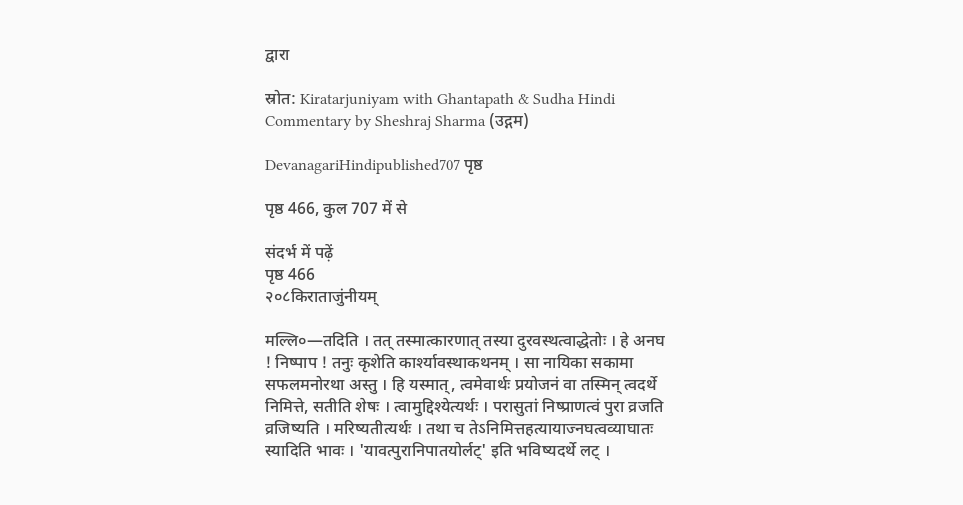द्वारा

स्रोत: Kiratarjuniyam with Ghantapath & Sudha Hindi Commentary by Sheshraj Sharma (उद्गम)

DevanagariHindipublished707 पृष्ठ

पृष्ठ 466, कुल 707 में से

संदर्भ में पढ़ें
पृष्ठ 466
२०८किराताजुंनीयम्

मल्लि०—तदिति । तत् तस्मात्कारणात् तस्या दुरवस्थत्वाद्धेतोः । हे अनघ ! निष्पाप ! तनुः कृशेति कार्श्यावस्थाकथनम् । सा नायिका सकामा सफलमनोरथा अस्तु । हि यस्मात्, त्वमेवार्थः प्रयोजनं वा तस्मिन् त्वदर्थे निमित्ते, सतीति शेषः । त्वामुद्दिश्येत्यर्थः । परासुतां निष्प्राणत्वं पुरा व्रजति व्रजिष्यति । मरिष्यतीत्यर्थः । तथा च तेऽनिमित्तहत्यायाज्नघत्वव्याघातः स्यादिति भावः । 'यावत्पुरानिपातयोर्लट्' इति भविष्यदर्थे लट् ।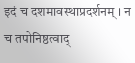इदं च दशमावस्थाप्रदर्शनम् । न च तपोनिष्ठत्वाद्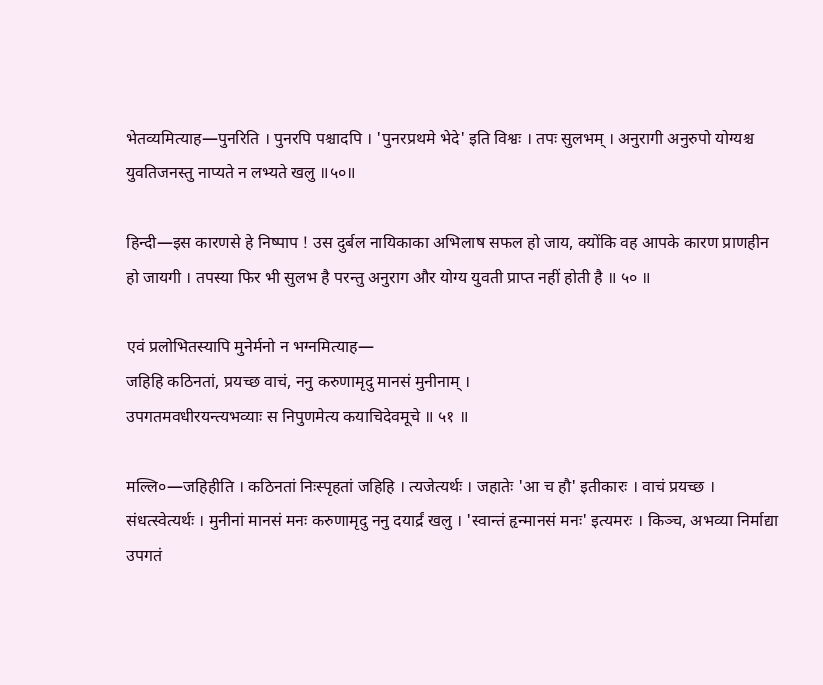भेतव्यमित्याह—पुनरिति । पुनरपि पश्चादपि । 'पुनरप्रथमे भेदे' इति विश्वः । तपः सुलभम् । अनुरागी अनुरुपो योग्यश्च युवतिजनस्तु नाप्यते न लभ्यते खलु ॥५०॥

हिन्दी—इस कारणसे हे निष्पाप ! उस दुर्बल नायिकाका अभिलाष सफल हो जाय, क्योंकि वह आपके कारण प्राणहीन हो जायगी । तपस्या फिर भी सुलभ है परन्तु अनुराग और योग्य युवती प्राप्त नहीं होती है ॥ ५० ॥

एवं प्रलोभितस्यापि मुनेर्मनो न भग्नमित्याह—
जहिहि कठिनतां, प्रयच्छ वाचं, ननु करुणामृदु मानसं मुनीनाम् ।
उपगतमवधीरयन्त्यभव्याः स निपुणमेत्य कयाचिदेवमूचे ॥ ५१ ॥

मल्लि०—जहिहीति । कठिनतां निःस्पृहतां जहिहि । त्यजेत्यर्थः । जहातेः 'आ च हौ' इतीकारः । वाचं प्रयच्छ । संधत्स्वेत्यर्थः । मुनीनां मानसं मनः करुणामृदु ननु दयार्द्रं खलु । 'स्वान्तं हृन्मानसं मनः' इत्यमरः । किञ्च, अभव्या निर्माद्या उपगतं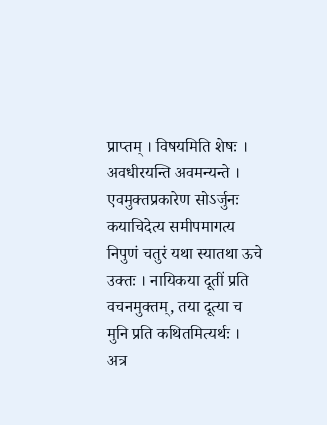प्राप्तम् । विषयमिति शेषः । अवधीरयन्ति अवमन्यन्ते । एवमुक्तप्रकारेण सोऽर्जुनः कयाचिदेत्य समीपमागत्य निपुणं चतुरं यथा स्यातथा ऊचे उक्तः । नायिकया दूतीं प्रति वचनमुक्तम्, तया दूत्या च मुनि प्रति कथितमित्यर्थः । अत्र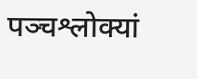पञ्चश्लोक्यां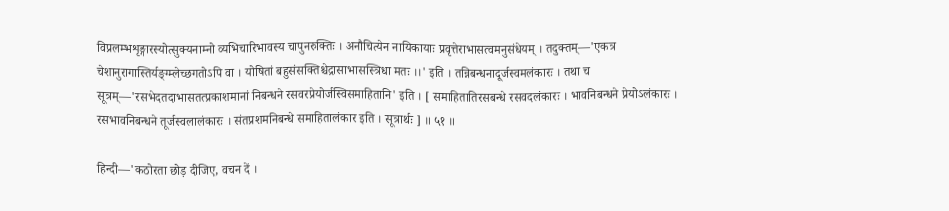विप्रलम्भशृङ्गारस्योत्सुक्यनाम्नो व्यभिचारिभावस्य चापुनरुक्तिः । अनौचित्येन नायिकायाः प्रवृत्तेराभासत्वमनुसंधेयम् । तदुक्तम्—'एकत्र चेशानुरागास्तिर्यङ्ग्म्लेच्छगतोऽपि वा । योषितां बहुसंसक्तिश्चेद्रासाभासस्त्रिधा मतः ।।' इति । तन्निबन्धनादूर्जस्वमलंकारः । तथा च सूत्रम्—'रसभेदतदाभासतत्प्रकाशमानां निबन्धने रसवरप्रेयोर्जस्विसमाहितानि' इति । [ समाहितातिरसबन्धे रसवदलंकारः । भावनिबन्धने प्रेयोऽलंकारः । रसभावनिबन्धने तूर्जस्वलालंकारः । संतप्रशमनिबन्धे समाहितालंकार इति । सूत्रार्थः ] ॥ ५१ ॥

हिन्दी—'कठोरता छोड़ दीजिए, वचन दें ।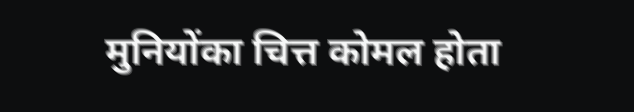मुनियोंका चित्त कोमल होता